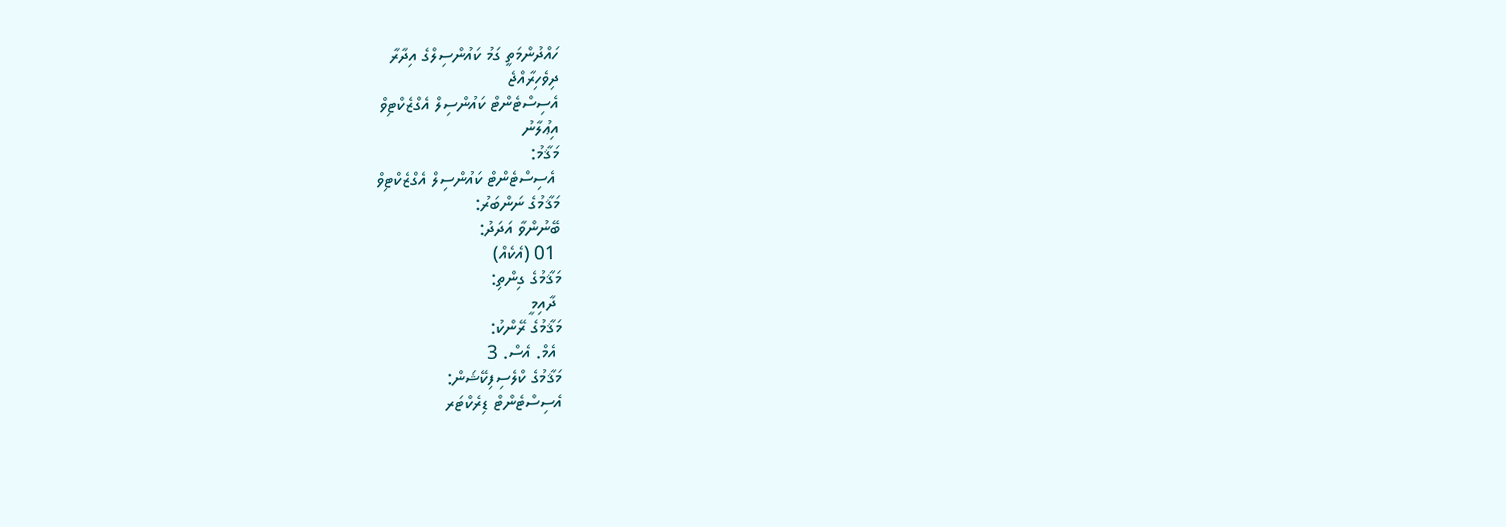ހައްދުންމަތީ ގަމު ކައުންސިލްގެ އިދާރާ
ދިވެހިރާއްޖެ
އެސިސްޓެންޓް ކައުންސިލް އެގްޒެކްޓިވް
އިޢުލާނު
މަޤާމު:
 އެސިސްޓެންޓް ކައުންސިލް އެގްޒެކްޓިވް
މަޤާމުގެ ނަންބަރު:
ބޭނުންވާ އަދަދު:
 01 (އެކެއް)
މަޤާމުގެ ގިންތި:
 ދާއިމީ
މަޤާމުގެ ރޭންކު:
 އެމް. އެސް. 3
މަޤާމުގެ ކްލެސިފިކޭޝަން:
އެސިސްޓެންޓް ޑިރެކްޓަރ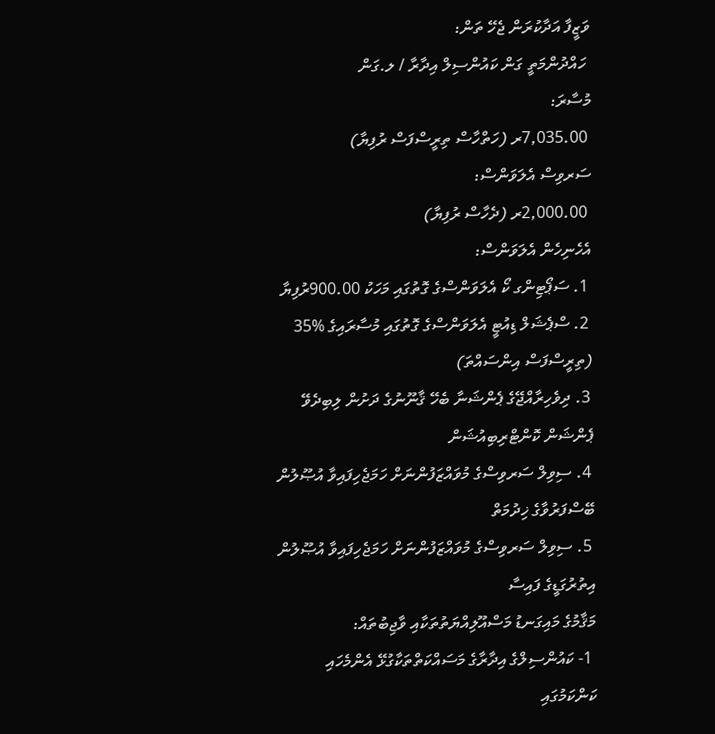ވަޒީފާ އަދާކުރަން ޖެހޭ ތަން:
 ހައްދުންމަތީ ގަން ކައުންސިލް އިދާރާ / ލ.ގަން
މުސާރަ:
 7,035.00ރ (ހަތްހާސް ތިރީސްފަސް ރުފިޔާ)
ސަރވިސް އެލަވަންސް:
 2,000.00ރ (ދެހާސް ރުފިޔާ)
އެހެނިހެން އެލަވަންސް:
 1. ސަޕޯޓިންގ ކޯ އެލަވަންސްގެ ގޮތުގައި މަހަކު 900.00ރުފިޔާ
 2. ސްޕެޝަލް ޑިއުޓީ އެލަވަންސްގެ ގޮތުގައި މުސާރައިގެ %35 (ތިރީސްފަސް އިންސައްތަ)
 3. ދިވެހިރާއްޖޭގެ ޕެންޝަނާ ބެހޭ ޤާނޫނުގެ ދަށުން ލިބިދެވޭ ޕެންޝަން ކޮންޓްރިބިއުޝަން
 4. ސިވިލް ސަރވިސްގެ މުވައްޒަފުންނަށް ހަމަޖެހިފައިވާ އުޞޫލުން ބޭސްފަރުވާގެ ޚިދުމަތް
 5. ސިވިލް ސަރވިސްގެ މުވައްޒަފުންނަށް ހަމަޖެހިފައިވާ އުޞޫލުން އިތުރުގަޑީގެ ފައިސާ
މަޤާމުގެ މައިގަނޑު މަސްއޫލިއްޔަތުތަކާއި ވާޖިބުތައް:
 1- ކައުންސިލްގެ އިދާރާގެ މަސައްކަތްތަކާގުޅޭ އެންމެހައި ކަންކަމުގައި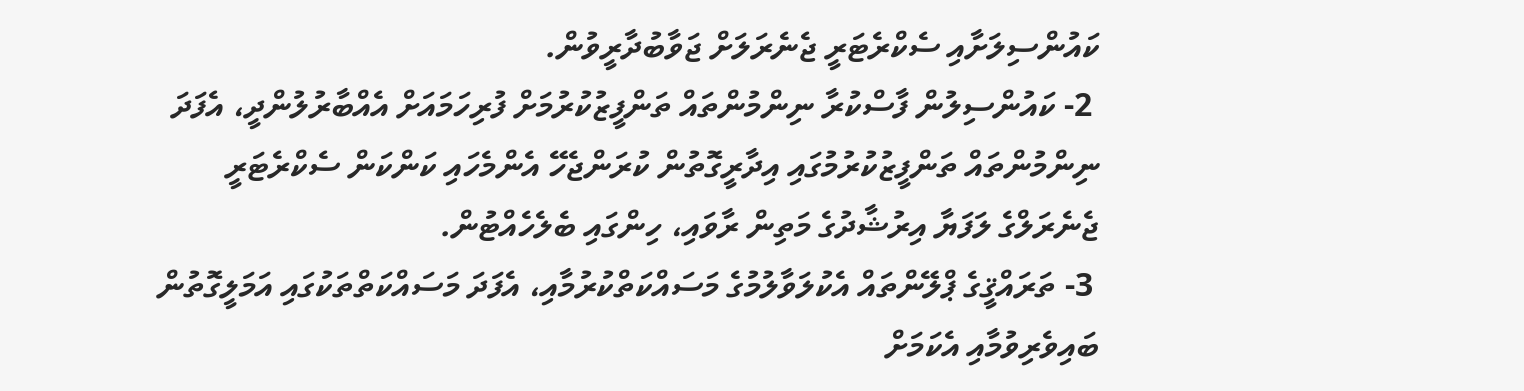ކައުންސިލަށާއި ސެކްރެޓަރީ ޖެނެރަލަށް ޖަވާބުދާރީވުން.
 2- ކައުންސިލުން ފާސްކުރާ ނިންމުންތައް ތަންފީޒުކުރުމަށް ފުރިހަމައަށް އެއްބާރުލުންދީ، އެފަދަ ނިންމުންތައް ތަންފީޒުކުރުމުގައި އިދާރީގޮތުން ކުރަންޖެހޭ އެންމެހައި ކަންކަން ސެކްރެޓަރީ ޖެނެރަލްގެ ލަފަޔާ އިރުޝާދުގެ މަތިން ރާވައި، ހިންގައި ބެލެހެއްޓުން.
 3- ތަރައްޤީގެ ޕްލޭންތައް އެކުލަވާލުމުގެ މަސައްކަތްކުރުމާއި، އެފަދަ މަސައްކަތްތަކުގައި އަމަލީގޮތުން ބައިވެރިވުމާއި އެކަމަށް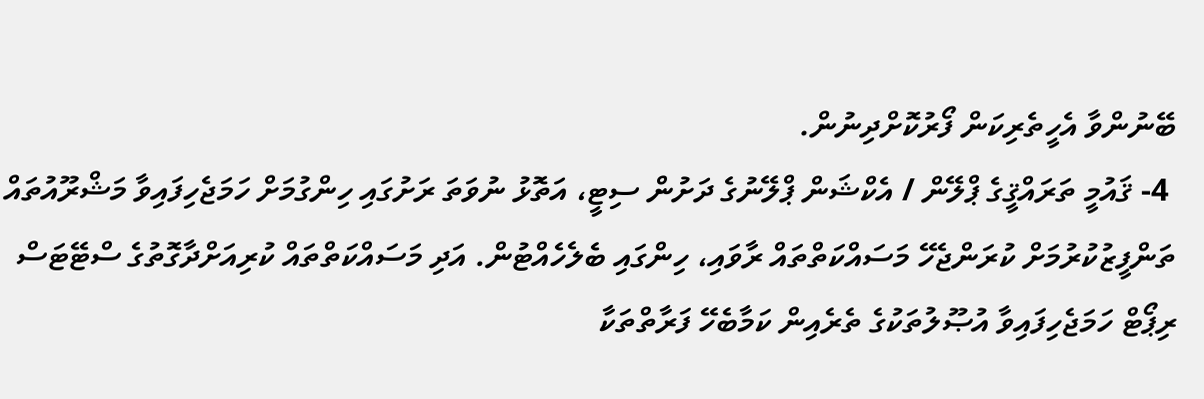ބޭނުންވާ އެހީތެރިކަން ފޯރުކޮށްދިނުން.
 4- ޤައުމީ ތަރައްޤީގެ ޕްލޭން / އެކްޝަން ޕްލޭނުގެ ދަށުން ސިޓީ، އަތޮޅު ނުވަތަ ރަށުގައި ހިންގުމަށް ހަމަޖެހިފައިވާ މަޝްރޫއުތައް ތަންފީޒުކުރުމަށް ކުރަންޖެހޭ މަސައްކަތްތައް ރާވައި، ހިންގައި ބެލެހެއްޓުން. އަދި މަސައްކަތްތައް ކުރިއަށްދާގޮތުގެ ސްޓޭޓަސް ރިޕޯޓް ހަމަޖެހިފައިވާ އުޞޫލުތަކުގެ ތެރެއިން ކަމާބެހޭ ފަރާތްތަކާ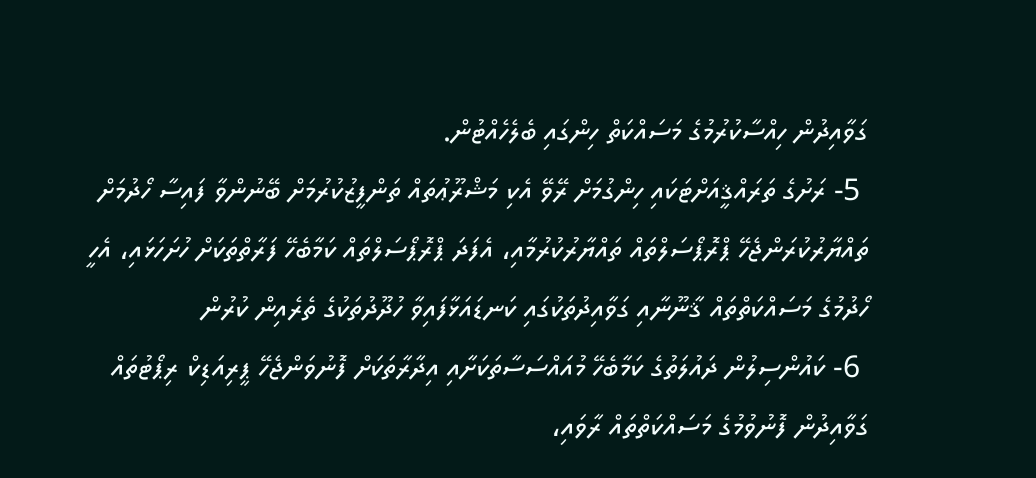ގަވާއިދުން ހިއްސާކުރުމުގެ މަސައްކަތް ހިންގައި ބެލެހެއްޓުން.
 5- ރަށުގެ ތަރައްޤީއަށްޓަކައި ހިންގުމަށް ރޭވޭ އެކި މަޝްރޫޢުތައް ތަންފީޒުކުރުމަށް ބޭނުންވާ ފައިސާ ހޯދުމަށް ތައްޔާރުކުރަންޖެހޭ ޕްރޮޕޯސަލްތައް ތައްޔާރުކުރުމާއި، އެފަދަ ޕްރޮޕޯސަލްތައް ކަމާބެހޭ ފަރާތްތަކަށް ހުށަހަޅައި، އެހީ ހޯދުމުގެ މަސައްކަތްތައް ޤާނޫނާއި ގަވާއިދުތަކުގައި ކަނޑައަޅާފައިވާ ހުދޫދުތަކުގެ ތެރެއިން ކުރުން
 6- ކައުންސިލުން ދައުލަތުގެ ކަމާބެހޭ މުއައްސަސާތަކަށާއި އިދާރާތަކަށް ފޮނުވަންޖެހޭ ޕީރިއަޑިކް ރިޕޯޓުތައް ގަވާއިދުން ފޮނުވުމުގެ މަސައްކަތްތައް ރާވައި،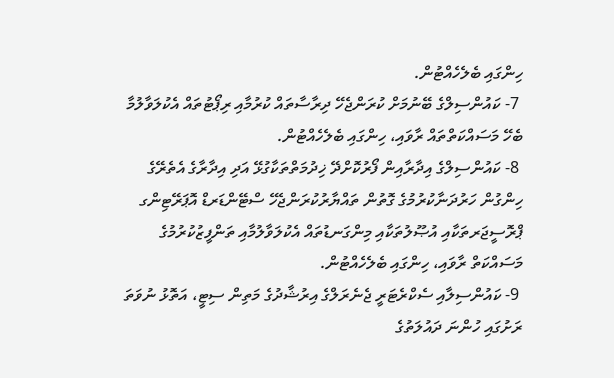ހިންގައި ބެލެހެއްޓުން.
 7- ކައުންސިލްގެ ބޭނުމަށް ކުރަންޖެހޭ ދިރާސާތައް ކުރުމާއި ރިޕޯޓުތައް އެކުލަވާލުމާ ބެހޭ މަސައްކަތްތައް ރާވައި، ހިންގައި ބެލެހެއްޓުން.
 8- ކައުންސިލްގެ އިދާރާއިން ފޯރުކޮށްދޭ ޚިދުމަތްތަކާގުޅޭ އަދި އިދާރާގެ އެތެރޭގެ ހިންގުން ހަރުދަނާކުރުމުގެ ގޮތުން ތައްޔާރުކުރަންޖެހޭ ސްޓޭންޑަރޑް އޮޕަރޭޓިންގ ޕްރޮސީޖަރތަކާއި އުޞޫލުތަކާއި މިންގަނޑުތައް އެކުލަވާލުމާއި ތަންފީޒުކުރުމުގެ މަސައްކަތް ރާވައި، ހިންގައި ބެލެހެއްޓުން.
 9- ކައުންސިލާއި ސެކްރެޓަރީ ޖެނެރަލްގެ އިރުޝާދުގެ މަތިން ސިޓީ، އަތޮޅު ނުވަތަ ރަށުގައި ހުންނަ ދައުލަތުގެ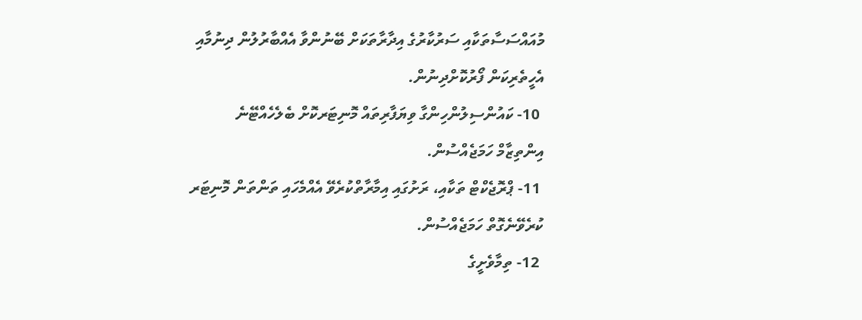މުއައްސަސާތަކާއި ސަރުކާރުގެ އިދާރާތަކަށް ބޭނުންވާ އެއްބާރުލުން ދިނުމާއި އެހީތެރިކަން ފޯރުކޮށްދިނުން.
 10- ކައުންސިލުންހިންގާ ވިޔަފާރިތައް މޮނިޓަރކޮށް ބެލެހެއްޓޭނެ އިންތިޒާމް ހަމަޖެއްސުން.
 11- ޕްރޮޖެކްޓް ތަކާއި، ރަށުގައި އިމާރާތްކުރެވޭ އެއްމެހައި ތަންތަން މޮނިޓަރ ކުރެވޭނެގޮތް ހަމަޖެއްސުން.
 12- ތިމާވެށީގެ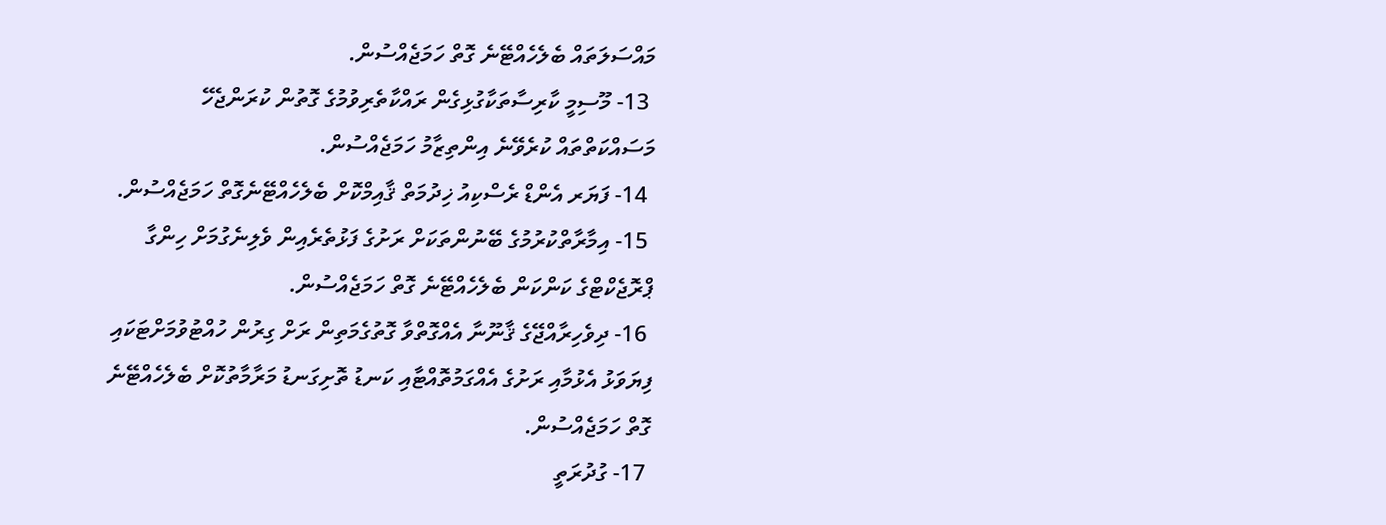މައްސަލަތައް ބެލެހެއްޓޭނެ ގޮތް ހަމަޖެއްސުން.
 13- މޫސިމީ ކާރިސާތަކާގުޅިގެން ރައްކާތެރިވުމުގެ ގޮތުން ކުރަންޖެހޭ މަސައްކަތްތައް ކުރެވޭނެ އިންތިޒާމު ހަމަޖެއްސުން.
 14- ފަޔަރ އެންޑް ރެސްކިއު ޚިދުމަތް ޤާއިމްކޮށް ބެލެހެއްޓޭނެގޮތް ހަމަޖެއްސުން.
 15- އިމާރާތްކުރުމުގެ ބޭނުންތަކަށް ރަށުގެ ފަޅުތެރެއިން ވެލިނެގުމަށް ހިންގާ ޕްރޮޖެކްޓްގެ ކަންކަން ބެލެހެއްޓޭނެ ގޮތް ހަމަޖެއްސުން.
 16- ދިވެހިރާއްޖޭގެ ޤާނޫނާ އެއްގޮތްވާ ގޮތުގެމަތިން ރަށް ގިރުން ހުއްޓުވުމަށްޓަކައި ފިޔަވަޅު އެޅުމާއި ރަށުގެ އެއްގަމުތޮއްޓާއި ކަނޑު ތޮށިގަނޑު މަރާމާތުކޮށް ބެލެހެއްޓޭނެ ގޮތް ހަމަޖެއްސުން.
 17- ގުދުރަތީ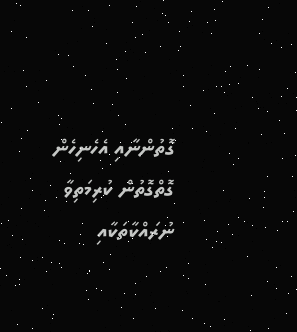ގޮތުންނާއި އެހެނިހެން ގޮތްގޮތުން ކުރިމަތިވާ ނުރައްކާތަކާއި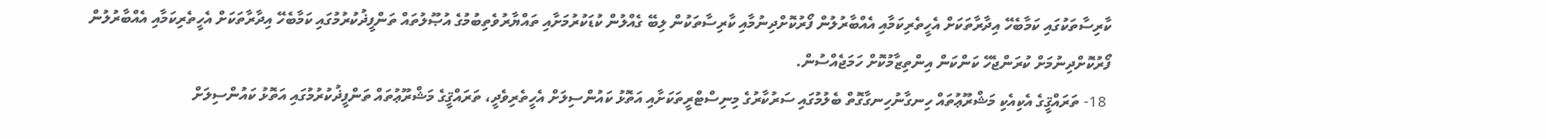ކާރިސާތަކުގައި ކަމާބެހޭ އިދާރާތަކަށް އެހީތެރިކަމާއި އެއްބާރުލުން ފޯރުކޮށްދިނުމާއި ކާރިސާތަކުން ލިބޭ ގެއްލުން ކުޑަކުރުމަށާއި ތައްޔާރުވެތިބުމުގެ އުޞޫލުތައް ތަންފީޛުކުރުމުގައި ކަމާބެހޭ އިދާރާތަކަށް އެހީތެރިކަމާއި އެއްބާރުލުން ފޯރުކޮށްދިނުމަށް ކުރަންޖެހޭ ކަންކަން އިންތިޒާމުކޮށް ހަމަޖެއްސުން.
 18- ތަރައްޤީގެ އެކިއެކި މަޝްރޫޢުތައް ހިނގާނުހިނގާގޮތް ބެލުމުގައި ސަރުކާރުގެ މިނިސްޓްރީތަކަށާއި އަތޮޅު ކައުންސިލަށް އެހީތެރިވެދީ، ތަރައްޤީގެ މަޝްރޫޢުތައް ތަންފީޛުކުރުމުގައި އަތޮޅު ކައުންސިލަށް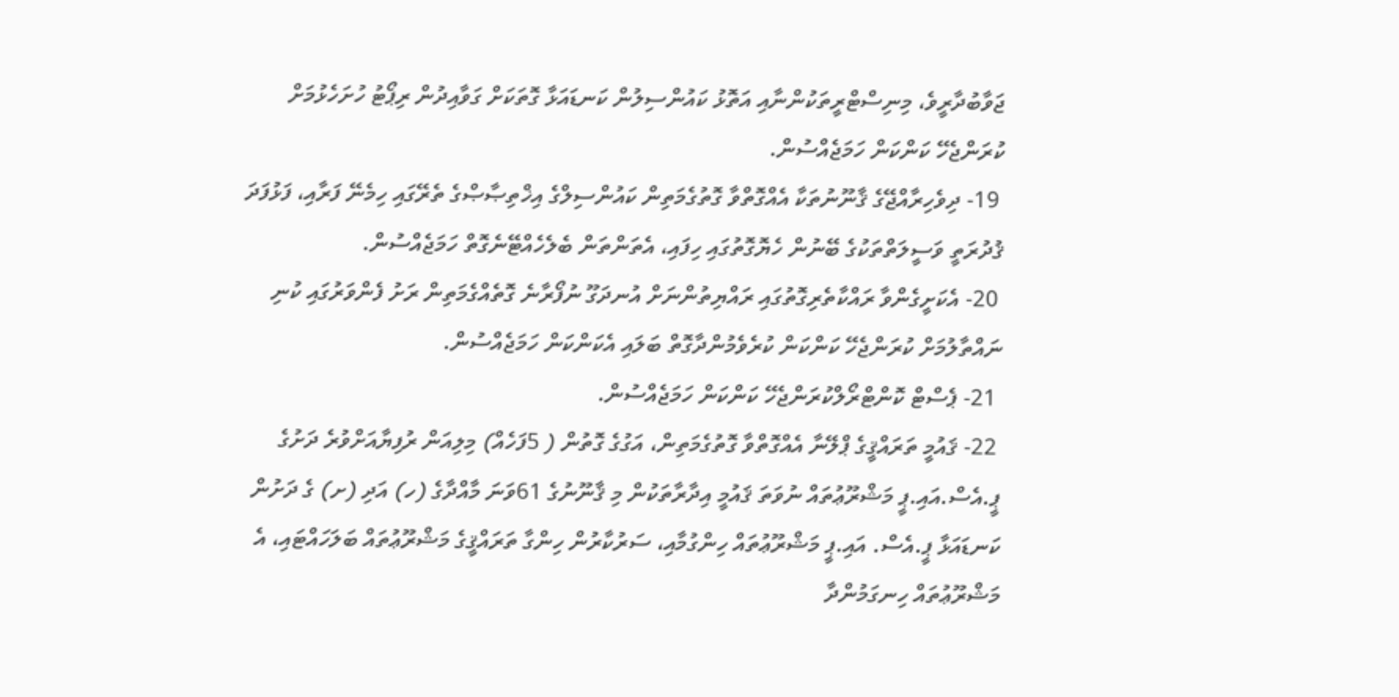ޖަވާބުދާރީވެ، މިނިސްޓްރީތަކުންނާއި އަތޮޅު ކައުންސިލުން ކަނޑައަޅާ ގޮތަކަށް ގަވާއިދުން ރިޕޯޓު ހުށަހެޅުމަށް ކުރަންޖެހޭ ކަންކަން ހަމަޖެއްސުން.
 19- ދިވެހިރާއްޖޭގެ ޤާނޫނުތަކާ އެއްގޮތްވާ ގޮތުގެމަތިން ކައުންސިލްގެ އިޚްތިޞާޞްގެ ތެރޭގައި ހިމެނޭ ފަރާއި، ފަޅުފަދަ ޤުދުރަތީ ވަސީލަތްތަކުގެ ބޭނުން ހެޔޮގޮތުގައި ހިފައި، އެތަންތަން ބެލެހެއްޓޭނެގޮތް ހަމަޖެއްސުން.
 20- އެކަށީގެންވާ ރައްކާތެރިގޮތުގައި ރައްޔިތުންނަށް އުނދަގޫ ނުފޯރާނެ ގޮތެއްގެމަތިން ރަށު ފެންވަރުގައި ކުނި ނައްތާލުމަށް ކުރަންޖެހޭ ކަންކަން ކުރެވެމުންދާގޮތް ބަލައި އެކަންކަން ހަމަޖެއްސުން.
 21- ޕެސްޓް ކޮންޓްރޯލްކުރަންޖެހޭ ކަންކަން ހަމަޖެއްސުން.
 22- ޤައުމީ ތަރައްޤީގެ ޕްލޭނާ އެއްގޮތްވާ ގޮތުގެމަތިން، އަގުގެ ގޮތުން ( 5ފަހެއް) މިލިއަން ރުފިޔާއަށްވުރެ ދަށުގެ ޕީ.އެސް.އައި.ޕީ މަޝްރޫޢުތައް ނުވަތަ ޤައުމީ އިދާރާތަކުން މި ޤާނޫނުގެ 61ވަނަ މާއްދާގެ (ހ) އަދި (ށ) ގެ ދަށުން ކަނޑައަޅާ ޕީ.އެސް. އައި.ޕީ މަޝްރޫޢުތައް ހިންގުމާއި، ސަރުކާރުން ހިންގާ ތަރައްޤީގެ މަޝްރޫޢުތައް ބަލަހައްޓައި، އެ މަޝްރޫޢުތައް ހިނގަމުންދާ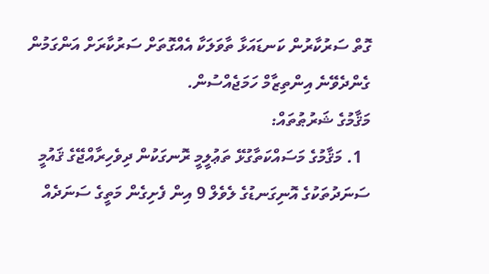ގޮތް ސަރުކާރުން ކަނޑައަޅާ ތާވަލަކާ އެއްގޮތަށް ސަރުކާރަށް އަންގަމުން ގެންދެވޭނެ އިންތިޒާމް ހަމަޖެއްސުން.
މަޤާމުގެ ޝަރުޠުތައް:
  1. މަޤާމުގެ މަސައްކަތާގުޅޭ ތަޢުލީމީ ރޮނގަކުން ދިވެހިރާއްޖޭގެ ޤައުމީ ސަނަދުތަކުގެ އޮނިގަނޑުގެ ލެވެލް 9 އިން ފެށިގެން މަތީގެ ސަނަދެއް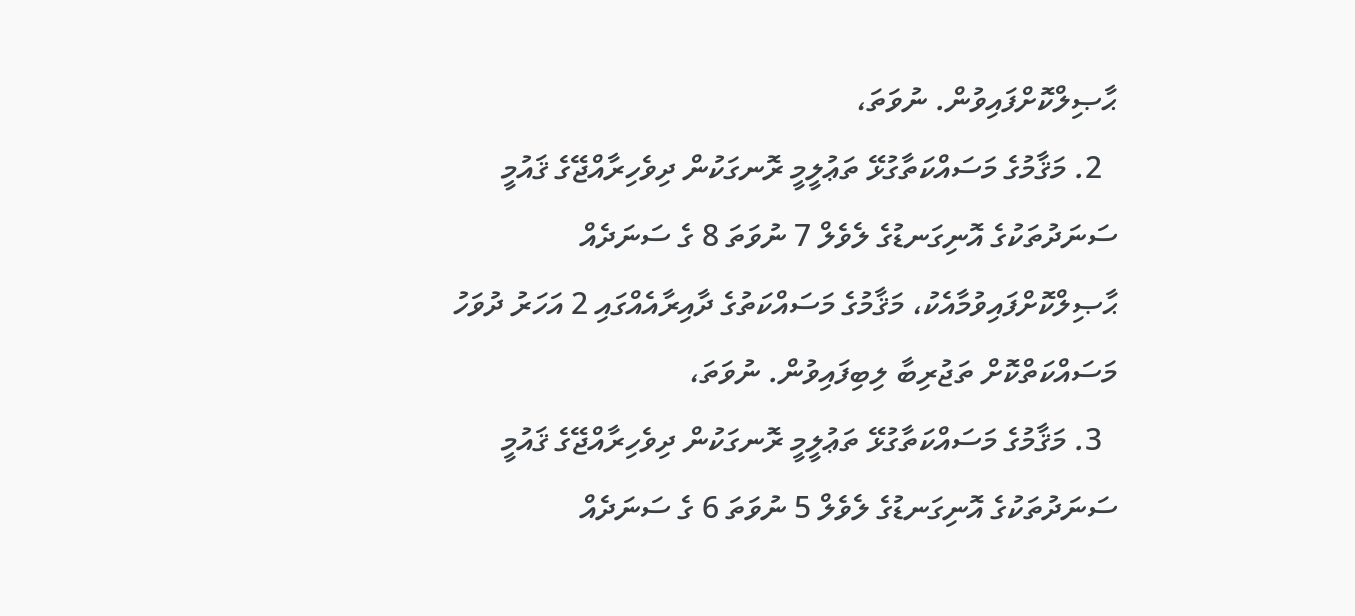ޙާޞިލްކޮށްފައިވުން. ނުވަތަ،
  2. މަޤާމުގެ މަސައްކަތާގުޅޭ ތަޢުލީމީ ރޮނގަކުން ދިވެހިރާއްޖޭގެ ޤައުމީ ސަނަދުތަކުގެ އޮނިގަނޑުގެ ލެވެލް 7 ނުވަތަ 8 ގެ ސަނަދެއް ޙާޞިލްކޮށްފައިވުމާއެކު، މަޤާމުގެ މަސައްކަތުގެ ދާއިރާއެއްގައި 2 އަހަރު ދުވަހު މަސައްކަތްކޮށް ތަޖުރިބާ ލިބިފައިވުން. ނުވަތަ،
  3. މަޤާމުގެ މަސައްކަތާގުޅޭ ތަޢުލީމީ ރޮނގަކުން ދިވެހިރާއްޖޭގެ ޤައުމީ ސަނަދުތަކުގެ އޮނިގަނޑުގެ ލެވެލް 5 ނުވަތަ 6 ގެ ސަނަދެއް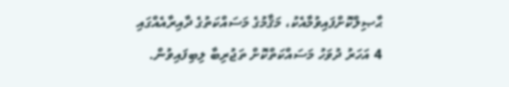ޙާޞިލްކޮށްފައިވުމާއެކު، މަޤާމުގެ މަސައްކަތުގެ ދާއިރާއެއްގައި 4 އަހަރު ދުވަހު މަސައްކަތްކޮށް ތަޖުރިބާ ލިބިފައިވުން.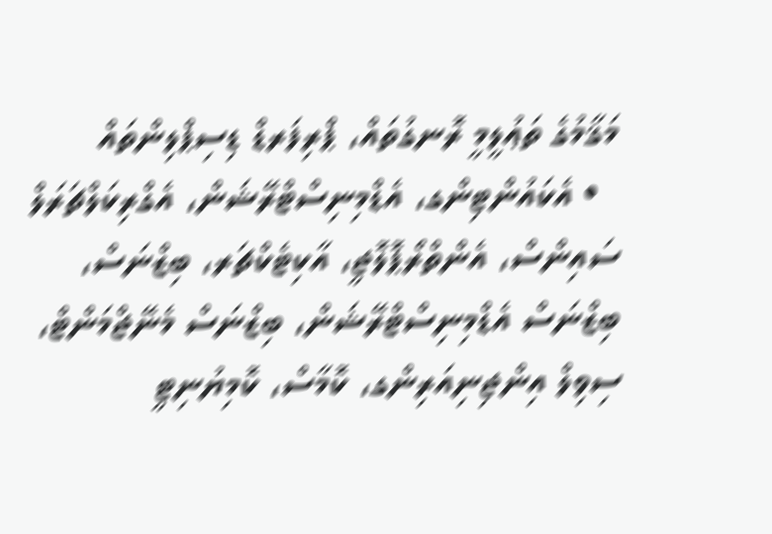މަޤާމުގެ ތަޢުލީމީ ރޮނގުތައް، ޕްރިފަރޑް ޑިސިޕްލިންތައް
  • އެކައުންޓިންގ، އެޑްމިނިސްޓްރޭޝަން، އެގްރިކަލްޗަރަލް ސައިންސް، އެންތްރޯޕޮލޮޖީ، އާކިޓެކްޗަރ، ބިޒްނަސް، ބިޒްނަސް އެޑްމިނިސްޓްރޭޝަން، ބިޒްނަސް މެނޭޖްމަންޓް، ސިވިލް އިންޖިނިއަރިންގ، ކޮމާސް، ކޮމިޔުނިޓީ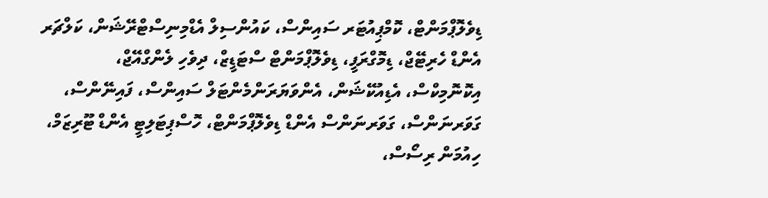ޑިވެލޮޕްމަންޓް، ކޮމްޕިއުޓަރ ސައިންސް، ކައުންސިލް އެޑްމިނިސްޓްރޭޝަން، ކަލްޗަރ އެންޑް ހެރިޓޭޖް، ޑިމޮގްރަފީ، ޑިވެލޮޕްމަންޓް ސްޓަޑީޒް، ދިވެހި ލެންގްއޭޖް، އިކޮނޮމިކްސް، އެޑިއުކޭޝަން، އެންވަޔަރަންމެންޓަލް ސައިންސް، ފައިނޭންސް، ގަވަރނަންސް، ގަވަރނަންސް އެންޑް ޑިވެލޮޕްމަންޓް، ހޮސްޕިޓަލިޓީ އެންޑް ޓޫރިޒަމް، ހިއުމަން ރިސޯސް،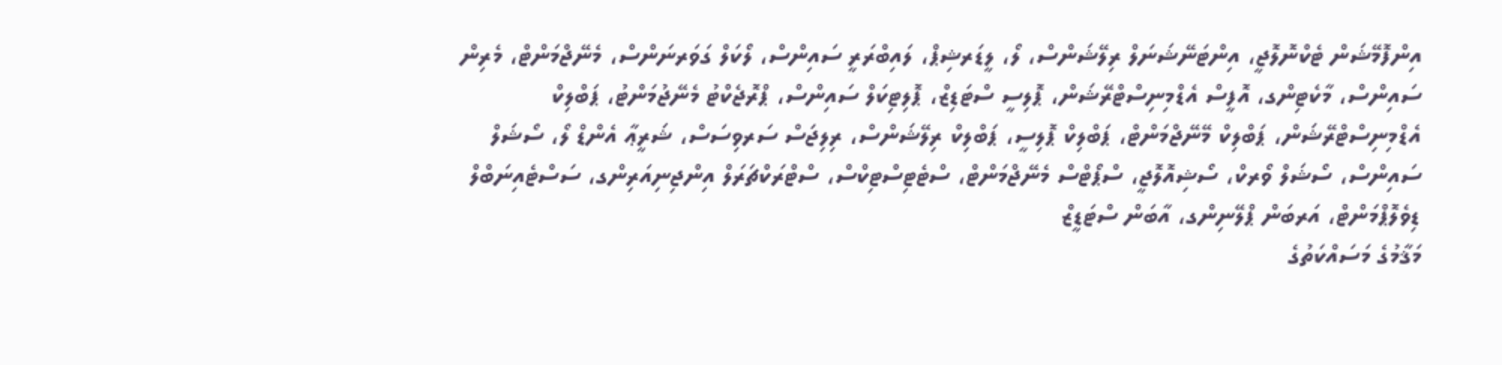އިންފޮމޭޝަން ޓެކްނޮލޮޖީ، އިންޓަނޭޝަނަލް ރިލޭޝަންސް، ލޯ، ލީޑަރޝިޕް، ލައިބްރަރީ ސައިންސް، ލޯކަލް ގަވަރނަންސް، މެނޭޖްމަންޓް، މެރިން ސައިންސް، މާކެޓިންގ، އޮފީސް އެޑްމިނިސްޓްރޭޝަން، ޕޮލިސީ ސްޓަޑިޒް، ޕޮލިޓިކަލް ސައިންސް، ޕްރޮޖެކްޓު މެނޭޖުމަންޓު، ޕަބްލިކް އެޑްމިނިސްޓްރޭޝަން، ޕަބްލިކް މޭނޭޖްމަންޓް، ޕަބްލިކް ޕޮލިސީ، ޕަބްލިކް ރިލޭޝަންސް، ރިލިޖަސް ސަރވިސަސް، ޝަރީޢާ އެންޑް ލޯ، ސޯޝަލް ސައިންސް، ސޯޝަލް ވޯރކް، ސޯޝިއޮލޮޖީ، ސްޕޯޓްސް މެނޭޖްމަންޓް، ސްޓެޓިސްޓިކްސް، ސްޓްރަކްޗަރަލް އިންޖިނިއަރިންގ، ސަސްޓެއިނަބްލް ޑިވެލޮޕްމަންޓް، އަރބަން ޕްލޭނިންގ، އާބަން ސްޓަޑީޒް
މަޤާމުގެ މަސައްކަތުގެ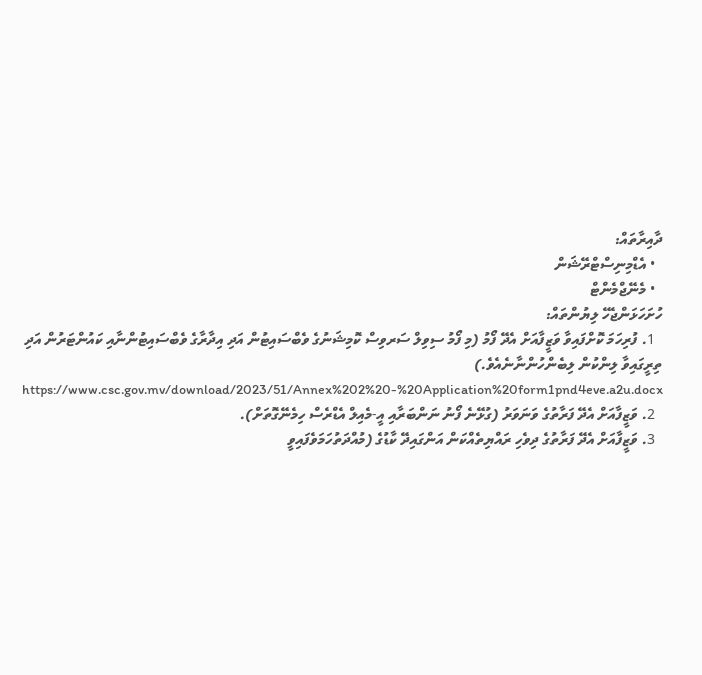ދާއިރާތައް:
  • އެޑްމިނިސްޓްރޭޝަން
  • މެނޭޖްމެންޓް
ހުށަހަޅަންޖެހޭ ލިޔުންތައް:
  1. ފުރިހަމަ ކޮށްފައިވާ ވަޒީފާއަށް އެދޭ ފޯމު (މި ފޯމު ސިވިލް ސަރވިސް ކޮމިޝަނުގެ ވެބްސައިޓުން އަދި އިދާރާގެ ވެބްސައިޓުންނާއި ކައުންޓަރުން އަދި ތިރީގައިވާ ލިންކުން ލިބެންހުންނާނެއެވެ.) https://www.csc.gov.mv/download/2023/51/Annex%202%20-%20Application%20form1pnd4eve.a2u.docx
  2. ވަޒީފާއަށް އެދޭ ފަރާތުގެ ވަނަވަރު (ގުޅޭނެ ފޯނު ނަންބަރާއި އީ-މެއިލް އެޑްރެސް ހިމެނޭގޮތަށް).
  3. ވަޒީފާއަށް އެދޭ ފަރާތުގެ ދިވެހި ރައްޔިތެއްކަން އަންގައިދޭ ކާޑުގެ (މުއްދަތުހަމަވެފައިވީ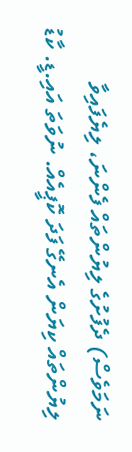ނަމަވެސް) ދެފުށުގެ ލިޔުންތައް ފެންނަ، ލިޔެފައިވާ ލިޔުންތައް ކިޔަން އެނގޭ ފަދަ ކޮޕީއެއް. ނުވަތަ އައި.ޑީ. ކާޑު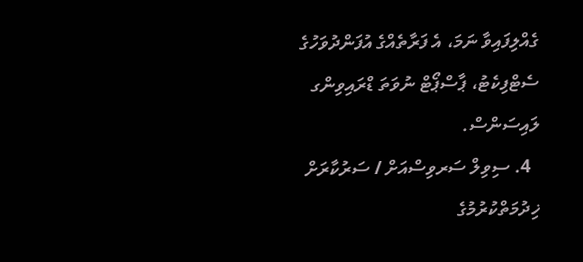ގެއްލިފައިވާ ނަމަ، އެ ފަރާތެއްގެ އުފަންދުވަހުގެ ސެޓްފިކެޓު، ޕާސްޕޯޓް ނުވަތަ ޑްރައިވިންގ ލައިސަންސް.
  4. ސިވިލް ސަރވިސްއަށް / ސަރުކާރަށް ޚިދުމަތްކުރުމުގެ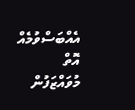އެއްބަސްވުމެއް އޮތް މުވައްޒަފުން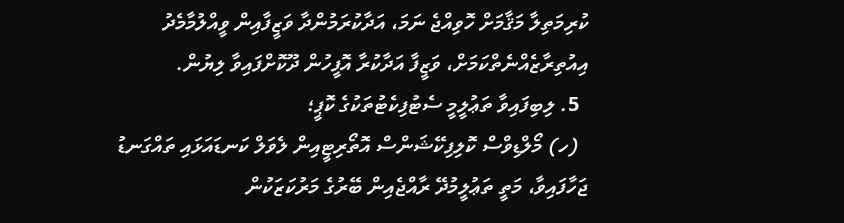ކުރިމަތިލާ މަޤާމަށް ހޮވިއްޖެ ނަމަ، އަދާކުރަމުންދާ ވަޒީފާއިން ވީއްލުމާމެދު އިއުތިރާޒެއްނެތްކަމަށް، ވަޒީފާ އަދާކުރާ އޮފީހުން ދޫކޮށްފައިވާ ލިޔުން.
  5. ލިބިފައިވާ ތަޢުލީމީ ސެޓުފިކެޓުތަކުގެ ކޮޕީ؛
  (ހ) މޯލްޑިވްސް ކޮލިފިކޭޝަންސް އޮތޯރިޓީއިން ލެވަލް ކަނޑައަޅައި ތައްގަނޑު ޖަހާފައިވާ، މަތީ ތަޢުލީމުދޭ ރާއްޖެއިން ބޭރުގެ މަރުކަޒަކުން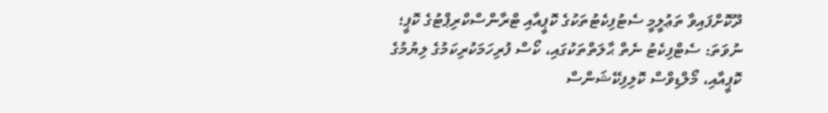ދޫކޮށްފައިވާ ތަޢުލީމީ ސެޓުފިކެޓުތަކުގެ ކޮޕީއާއި ޓްރާންސްކްރިޕްޓުގެ ކޮޕީ؛ ނުވަތަ: ސެޓްފިކެޓު ނެތް ޙާލަތްތަކުގައި، ކޯސް ފުރިހަމަކުރިކަމުގެ ލިޔުމުގެ ކޮޕީއާއި، މޯލްޑިވްސް ކޮލިފިކޭޝަންސް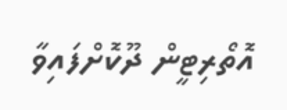އޮތޯރިޓީން ދޫކޮށްފައިވާ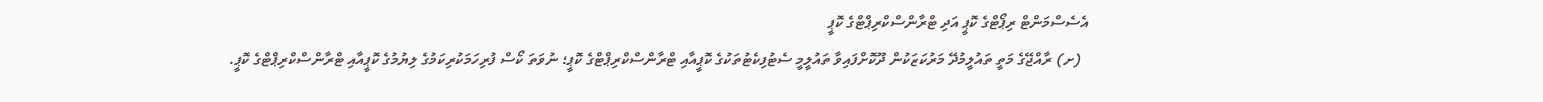އެސެސްމަންޓް ރިޕޯޓްގެ ކޮޕީ އަދި ޓްރާންސްކްރިޕްޓްގެ ކޮޕީ
  (ށ) ރާއްޖޭގެ މަތީ ތައުލީމުދޭ މަރުކަޒަކުން ދޫކޮށްފައިވާ ތައުލީމީ ސެޓުފިކެޓުތަކުގެ ކޮޕީއާއި ޓްރާންސްކްރިޕްޓްގެ ކޮޕީ؛ ނުވަތަ ކޯސް ފުރިހަމަކުރިކަމުގެ ލިޔުމުގެ ކޮޕީއާއި ޓްރާންސްކްރިޕްޓްގެ ކޮޕީ.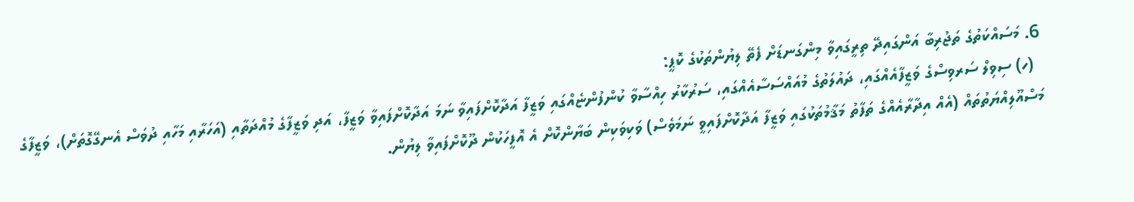6. މަސައްކަތުގެ ތަޖުރިބާ އަންގައިދޭ ތިރީގައިވާ މިންގަނޑަށް ފެތޭ ލިޔުންތަކުގެ ކޮޕީ:
  (ހ) ސިވިލް ސަރވިސްގެ ވަޒީފާއެއްގައި، ދައުލަތުގެ މުއައްސަސާއެއްގައި، ސަރުކާރު ހިއްސާވާ ކުންފުންޏެއްގައި ވަޒީފާ އަދާކޮށްފައިވާ ނަމަ އަދާކޮށްފައިވާ ވަޒީފާ، އަދި ވަޒީފާގެ މުއްދަތާއި (އަހަރާއި މަހާއި ދުވަސް އެނގޭގޮތަށް)، ވަޒީފާގެ މަސްއޫލިއްޔަތުތައް (އެއް އިދާރާއެއްގެ ތަފާތު މަޤާމުތަކުގައި ވަޒީފާ އަދާކޮށްފައިވީ ނަމަވެސް) ވަކިވަކިން ބަޔާންކޮށް އެ އޮފީހަކުން ދޫކޮށްފައިވާ ލިޔުން.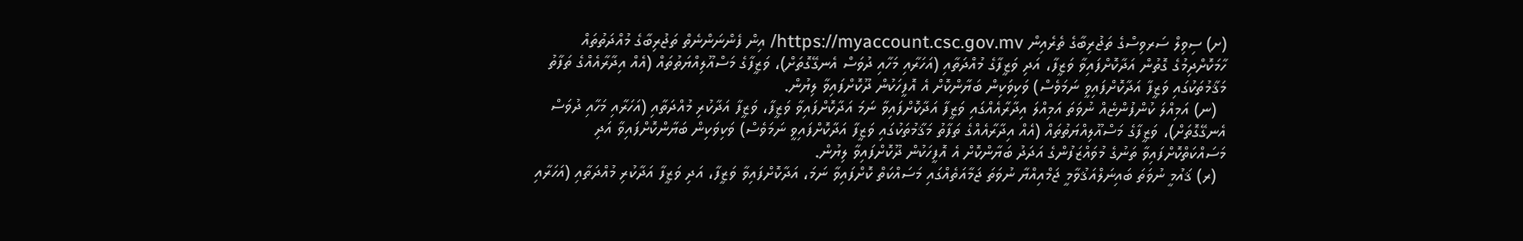(ށ) ސިވިލް ސަރވިސްގެ ތަޖުރިބާގެ ތެރެއިން https://myaccount.csc.gov.mv/ އިން ފެންނަންނެތް ތަޖުރިބާގެ މުއްދަތުތައް ހާމަކޮށްދިމުގެ ގޮތުން އަދާކޮށްފައިވާ ވަޒީފާ، އަދި ވަޒީފާގެ މުއްދަތާއި (އަހަރާއި މަހާއި ދުވަސް އެނގޭގޮތަށް)، ވަޒީފާގެ މަސްއޫލިއްޔަތުތައް (އެއް އިދާރާއެއްގެ ތަފާތު މަޤާމުތަކުގައި ވަޒީފާ އަދާކޮށްފައިވީ ނަމަވެސް) ވަކިވަކިން ބަޔާންކޮށް އެ އޮފީހަކުން ދޫކޮށްފައިވާ ލިޔުން.
  (ނ) އަމިއްލަ ކުންފުންޏެއް ނުވަތަ އަމިއްލަ އިދާރާއެއްގައި ވަޒީފާ އަދާކޮށްފައިވާ ނަމަ އަދާކޮށްފައިވާ ވަޒީފާ، ވަޒީފާ އަދާކުރި މުއްދަތާއި (އަހަރާއި މަހާއި ދުވަސް އެނގޭގޮތަށް)، ވަޒީފާގެ މަސްއޫލިއްޔަތުތައް (އެއް އިދާރާއެއްގެ ތަފާތު މަޤާމުތަކުގައި ވަޒީފާ އަދާކޮށްފައިވީ ނަމަވެސް) ވަކިވަކިން ބަޔާންކޮށްފައިވާ އަދި މަސައްކަތްކޮށްފައިވާ ތަނުގެ މުވައްޒަފުންގެ އަދަދު ބަޔާންކޮށް އެ އޮފީހަކުން ދޫކޮށްފައިވާ ލިޔުން.
  (ރ) ޤައުމީ ނުވަތަ ބައިނަލްއަޤުވާމީ ޖަމްއިއްޔާ ނުވަތަ ޖަމާއަތެއްގައި މަސައްކަތް ކޮށްފައިވާ ނަމަ، އަދާކޮށްފައިވާ ވަޒީފާ، އަދި ވަޒީފާ އަދާކުރި މުއްދަތާއި (އަހަރާއި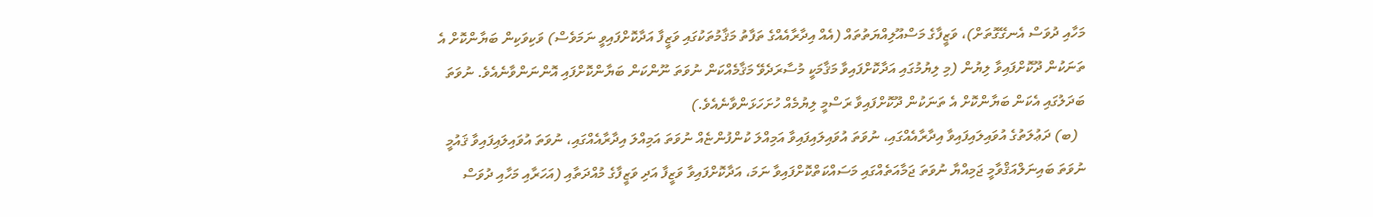މަހާއި ދުވަސް އެނގޭގޮތަށް)، ވަޒީފާގެ މަސްއޫލިއްޔަތުތައް (އެއް އިދާރާއެއްގެ ތަފާތު މަޤާމުތަކުގައި ވަޒީފާ އަދާކޮށްފައިވީ ނަމަވެސް) ވަކިވަކިން ބަޔާންކޮށް އެ ތަނަކުން ދޫކޮށްފައިވާ ލިޔުން (މި ލިޔުމުގައި އަދާކޮށްފައިވާ މަޤާމަކީ މުސާރަދެވޭ މަޤާމެއްކަން ނުވަތަ ނޫންކަން ބަޔާންކޮށްފައި އޮންނަންވާނެއެވެ. ނުވަތަ ބަދަލުގައި އެކަން ބަޔާންކޮށް އެ ތަނަކުން ދޫކޮށްފައިވާ ރަސްމީ ލިޔުމެއް ހުށަހަޅަންވާނެއެވެ.)
  (ބ) ދަޢުލަތުގެ އުވައިލައިފައިވާ އިދާރާއެއްގައި، ނުވަތަ އުވައިލައިފައިވާ އަމިއްލަ ކުންފުންޏެއް ނުވަތަ އަމިއްލަ އިދާރާއެއްގައި، ނުވަތަ އުވައިލައިފައިވާ ޤައުމީ ނުވަތަ ބައިނަލްއަޤްވާމީ ޖަމިއްޔާ ނުވަތަ ޖަމާއަތެއްގައި މަސައްކަތްކޮށްފައިވާ ނަމަ، އަދާކޮށްފައިވާ ވަޒީފާ އަދި ވަޒީފާގެ މުއްދަތާއި (އަހަރާއި މަހާއި ދުވަސް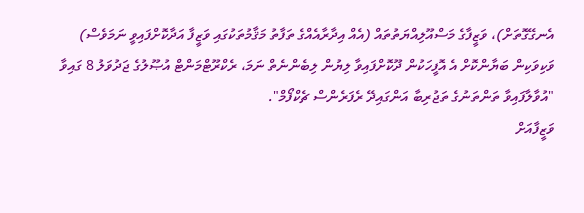އެނގޭގޮތަށް)، ވަޒީފާގެ މަސްއޫލިއްޔަތުތައް (އެއް އިދާރާއެއްގެ ތަފާތު މަޤާމުތަކުގައި ވަޒީފާ އަދާކޮށްފައިވީ ނަމަވެސް) ވަކިވަކިން ބަޔާންކޮށް އެ އޮފީހަކުން ދޫކޮށްފައިވާ ލިޔުން ލިބެންނެތް ނަމަ، ރެކްރޫޓްމަންޓް އުޞޫލުގެ ޖަދުވަލު 8 ގައިވާ "އުވާލާފައިވާ ތަންތަނުގެ ތަޖުރިބާ އަންގައިދޭ ރެފަރެންސް ޗެކްފޯމް".
ވަޒީފާއަށް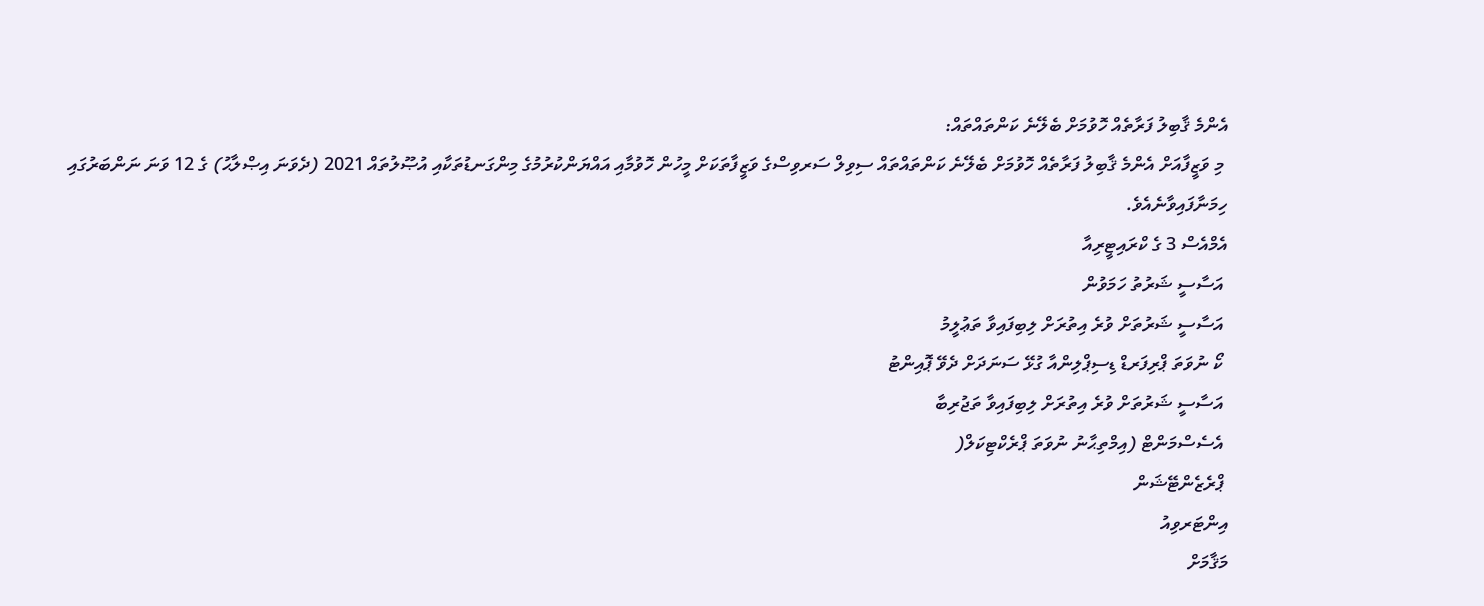އެންމެ ޤާބިލު ފަރާތެއް ހޮވުމަށް ބެލޭނެ ކަންތައްތައް:
 މި ވަޒީފާއަށް އެންމެ ޤާބިލު ފަރާތެއް ހޮވުމަށް ބެލޭނެ ކަންތައްތައް ސިވިލް ސަރވިސްގެ ވަޒީފާތަކަށް މީހުން ހޮވުމާއި އައްޔަންކުރުމުގެ މިންގަނޑުތަކާއި އުޞޫލުތައް 2021 (ދެވަނަ އިޞްލާޙު) ގެ 12 ވަނަ ނަންބަރުގައި ހިމަނާފައިވާނެއެވެ.
އެމްއެސް 3 ގެ ކްރައިޓީރިއާ
 އަސާސީ ޝަރުތު ހަމަވުން
 އަސާސީ ޝަރުތަށް ވުރެ އިތުރަށް ލިބިފައިވާ ތަޢުލީމު
 ކޯ ނުވަތަ ޕްރިފަރޑް ޑިސިޕްލިންއާ ގުޅޭ ސަނަދަށް ދެވޭ ޕޮއިންޓު
 އަސާސީ ޝަރުތަށް ވުރެ އިތުރަށް ލިބިފައިވާ ތަޖުރިބާ
 އެސެސްމަންޓް (އިމްތިޙާނު ނުވަތަ ޕްރެކްޓިކަލް(
 ޕްރެޒެންޓޭޝަން
އިންޓަރވިއު
މަޤާމަށް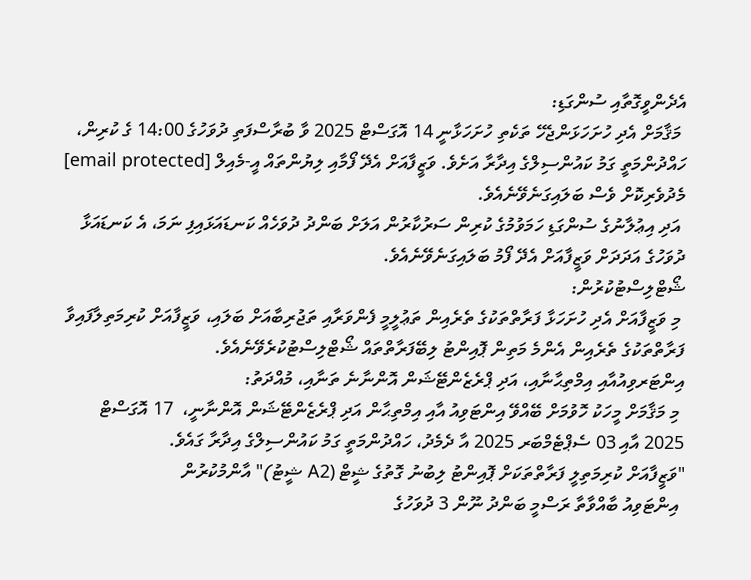އެދެންވީގޮތާއި ސުންގަޑި:
 މަޤާމަށް އެދި ހުށަހަޅަންޖެހޭ ތަކެތި ހުށަހަޅާނީ 14 އޮގަސްޓް 2025 ވާ ބުރާސްފަތި ދުވަހުގެ 14:00 ގެ ކުރިން، ހައްދުންމަތީ ގަމު ކައުންސިލްގެ އިދާރާ އަށެވެ. ވަޒީފާއަށް އެދޭ ފޯމާއި ލިޔުންތައް އީ-މެއިލް [email protected] މެދުވެރިކޮށް ވެސް ބަލައިގަނެވޭނެއެވެ.
 އަދި އިޢުލާނުގެ ސުންގަޑި ހަމަވުމުގެ ކުރިން ސަރުކާރުން އަލަށް ބަންދު ދުވަހެއް ކަނޑައަޅައިފި ނަމަ، އެ ކަނޑައަޅާ ދުވަހުގެ އަދަދަށް ވަޒީފާއަށް އެދޭ ފޯމު ބަލައިގަނެވޭނެއެވެ.
ޝޯޓްލިސްޓުކުރުން:
 މި ވަޒީފާއަށް އެދި ހުށަހަޅާ ފަރާތްތަކުގެ ތެރެއިން ތަޢުލީމީ ފެންވަރާއި ތަޖުރިބާއަށް ބަލައި، ވަޒީފާއަށް ކުރިމަތިލާފައިވާ ފަރާތްތަކުގެ ތެރެއިން އެންމެ މަތިން ޕޮއިންޓު ލިބޭފަރާތްތައް ޝޯޓްލިސްޓުކުރެވޭނެއެވެ.
އިންޓަރވިއުއާއި އިމްތިޙާނާއި، އަދި ޕްރެޒެންޓޭޝަން އޮންނާނެ ތަނާއި، މުއްދަތު:
 މި މަޤާމަށް މީހަކު ހޮވުމަށް ބޭއްވޭ އިންޓަވިއު އާއި އިމްތިޙާން އަދި ޕްރެޒެންޓޭޝަން އޮންނާނީ،  17 އޮގަސްޓް 2025 އާއި 03 ސެޕްޓެމްބަރ 2025 އާ ދެމެދު، ހައްދުންމަތީ ގަމު ކައުންސިލްގެ އިދާރާ ގައެވެ.
"ވަޒީފާއަށް ކުރިމަތިލީ ފަރާތްތަކަށް ޕޮއިންޓު ލިބުނު ގޮތުގެ ޝީޓް (A2 ޝީޓު)" އާންމުކުރުން
 އިންޓަވިއު ބާއްވާތާ ރަސްމީ ބަންދު ނޫން 3 ދުވަހުގެ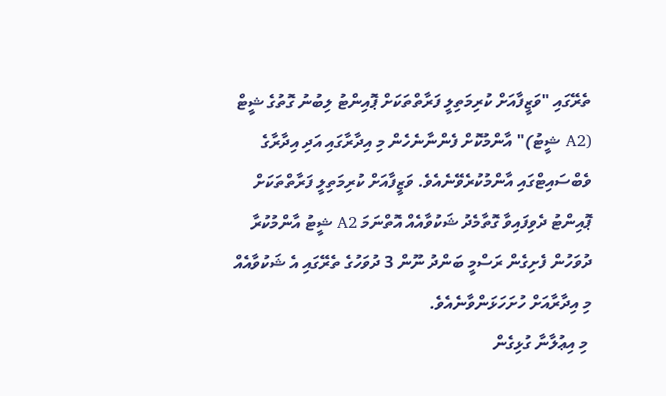ތެރޭގައި "ވަޒީފާއަށް ކުރިމަތިލީ ފަރާތްތަކަށް ޕޮއިންޓު ލިބުނު ގޮތުގެ ޝީޓް (A2 ޝީޓު)" އާންމުކޮށް ފެންނާނެހެން މި އިދާރާގައި އަދި އިދާރާގެ ވެބްސައިޓްގައި އާންމުކުރެވޭނެއެވެ. ވަޒީފާއަށް ކުރިމަތިލީ ފަރާތްތަކަށް ޕޮއިންޓު ދެވިފައިވާ ގޮތާމެދު ޝަކުވާއެއް އޮތްނަމަ A2 ޝީޓު އާންމުކުރާ ދުވަހުން ފެށިގެން ރަސްމީ ބަންދު ނޫން 3 ދުވަހުގެ ތެރޭގައި އެ ޝަކުވާއެއް މި އިދާރާއަށް ހުށަހަޅަންވާނެއެވެ.
 މި އިޢުލާނާ ގުޅިގެން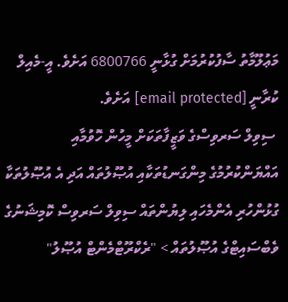މަޢުލޫމާތު ސާފުކުރުމަށް ގުޅާނީ 6800766 އަށެވެ. އީ-މެއިލް ކުރާނީ [email protected] އަށެވެ.
 ސިވިލް ސަރވިސްގެ ވަޒީފާތަކަށް މީހުން ހޮވުމާއި އައްޔަންކުރުމުގެ މިންގަނޑުތަކާއި އުޞޫލުތައް އަދި އެ އުޞޫލުތަކާ ގުޅުންހުރި އެންމެހައި ލިޔުންތައް ސިވިލް ސަރވިސް ކޮމިޝަނުގެ ވެބްސައިޓްގެ އުޞޫލުތައް > "ރެކްރޫޓްމެންޓް އުޞޫލު"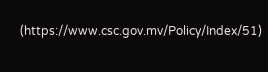(https://www.csc.gov.mv/Policy/Index/51)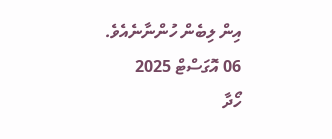އިން ލިބެން ހުންނާނެއެވެ.
06 އޮގަސްޓް 2025
ހޯދާ